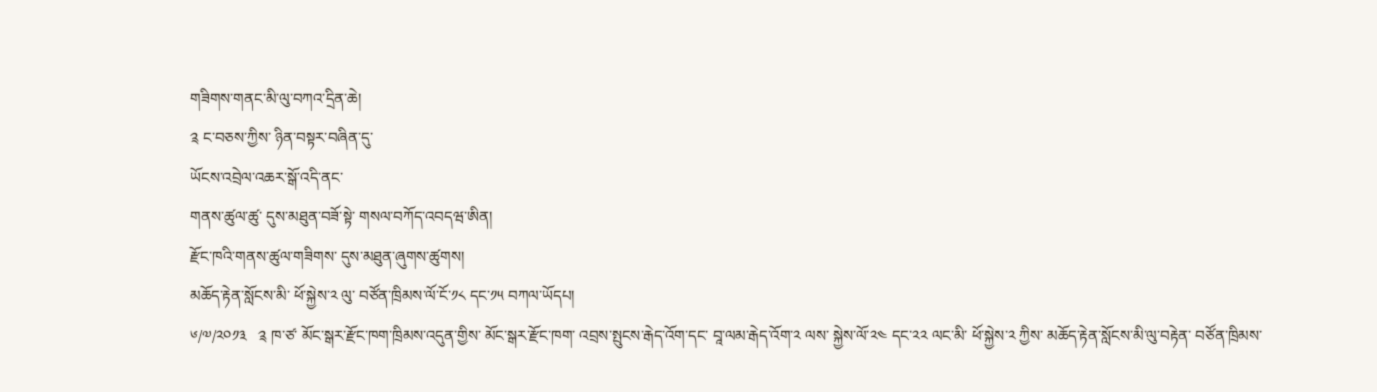གཟིགས་གནང་མི་ལུ་བཀའ་དྲིན་ཆེ།
༉ ང་བཅས་ཀྱིས་ ཉིན་བསྟར་བཞིན་དུ་
ཡོངས་འབྲེལ་འཆར་སྒོ་འདི་ནང་
གནས་ཚུལ་ཚུ་ དུས་མཐུན་བཟོ་སྟེ་ གསལ་བཀོད་འབདཝ་ཨིན།
རྫོང་ཁའི་གནས་ཚུལ་གཟིགས་ དུས་མཐུན་ཞུགས་ཚུགས།
མཆོད་རྟེན་སློངས་མི་ ཕོ་སྐྱེས་༢ ལུ་ བཙོན་ཁྲིམས་ལོ་ངོ་༡༨ དང་༡༥ བཀལ་ཡོདཔ།
༦/༧/༢༠༡༣   ༉ ཁ་ཙ་ མོང་སྒར་རྫོང་ཁག་ཁྲིམས་འདུན་གྱིས་ མོང་སྒར་རྫོང་ཁག་ འབྲས་སྤུངས་རྒེད་འོག་དང་ བཱ་ལམ་རྒེད་འོག་༢ ལས་ སྐྱེས་ལོ་༢༤ དང་༢༢ ལང་མི་ ཕོ་སྐྱེས་༢ ཀྱིས་ མཆོད་རྟེན་སློངས་མི་ལུ་བརྟེན་ བཙོན་ཁྲིམས་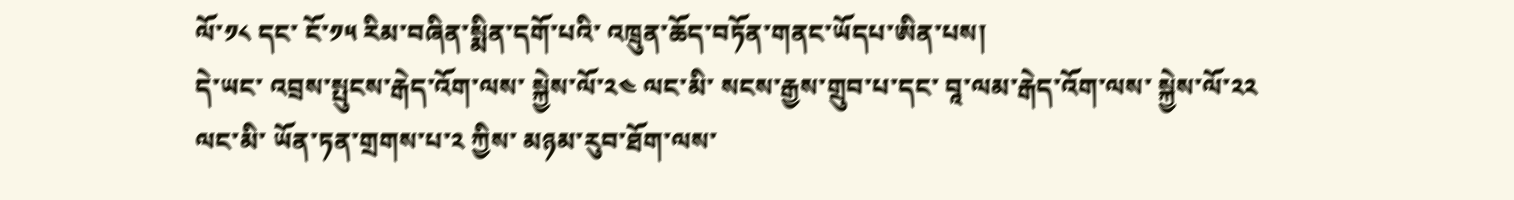ལོ་༡༨ དང་ ངོ་༡༥ རིམ་བཞིན་སྨིན་དགོ་པའི་ འཁྲུན་ཆོད་བཏོན་གནང་ཡོདཔ་ཨིན་པས།
དེ་ཡང་ འབྲས་སྤུངས་རྒེད་འོག་ལས་ སྐྱེས་ལོ་༢༤ ལང་མི་ སངས་རྒྱས་གྲུབ་པ་དང་ བཱ་ལམ་རྒེད་འོག་ལས་ སྐྱེས་ལོ་༢༢ ལང་མི་ ཡོན་ཏན་གྲགས་པ་༢ ཀྱིས་ མཉམ་རུབ་ཐོག་ལས་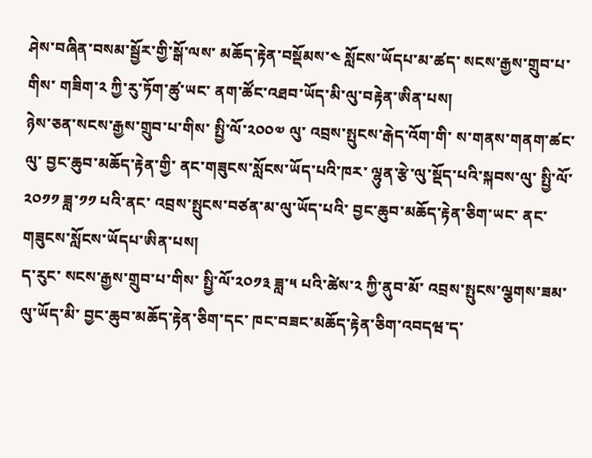ཤེས་བཞིན་བསམ་སྦྱོར་གྱི་སྒོ་ལས་ མཆོད་རྟེན་བསྡོམས་༤ སློངས་ཡོདཔ་མ་ཚད་ སངས་རྒྱས་གྲུབ་པ་གིས་ གཟིག་༢ ཀྱི་རུ་ཏོག་ཚུ་ཡང་ ནག་ཚོང་འཐབ་ཡོད་མི་ལུ་བརྟེན་ཨིན་པས།
ཉེས་ཅན་སངས་རྒྱས་གྲུབ་པ་གིས་ སྤྱི་ལོ་༢༠༠༧ ལུ་ འབྲས་སྤུངས་རྒེད་འོག་གི་ ས་གནས་གནག་ཚང་ལུ་ བྱང་ཆུབ་མཆོད་རྟེན་གྱི་ ནང་གཟུངས་སློངས་ཡོད་པའི་ཁར་ ལྷུན་རྩེ་ལུ་སྡོད་པའི་སྐབས་ལུ་ སྤྱི་ལོ་༢༠༡༡ ཟླ་༡༡ པའི་ནང་ འབྲས་སྤུངས་བཙན་མ་ལུ་ཡོད་པའི་ བྱང་ཆུབ་མཆོད་རྟེན་ཅིག་ཡང་ ནང་གཟུངས་སློངས་ཡོདཔ་ཨིན་པས།
ད་རུང་ སངས་རྒྱས་གྲུབ་པ་གིས་ སྤྱི་ལོ་༢༠༡༣ ཟླ་༥ པའི་ཚེས་༢ ཀྱི་ནུབ་མོ་ འབྲས་སྤུངས་ལྕགས་ཟམ་ལུ་ཡོད་མི་ བྱང་ཆུབ་མཆོད་རྟེན་ཅིག་དང་ ཁང་བཟང་མཆོད་རྟེན་ཅིག་འབདཝ་ད་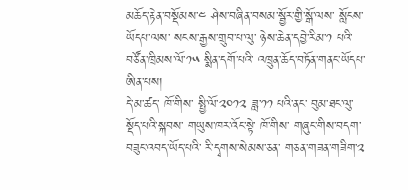མཆོད་རྟེན་བསྡོམས་༤ ཤེས་བཞིན་བསམ་སྦྱོར་གྱི་སྒོ་ལས་ སློངས་ཡོདཔ་ལས་ སངས་རྒྱས་གྲུབ་པ་ལུ་ ཉེས་ཆེན་དབྱེ་རིམ་༡ པའི་ བཙོན་ཁྲིམས་ལོ་༡༥ སྨིན་དགོ་པའི་ འཁྲུན་ཆོད་བཏོན་གནང་ཡོདཔ་ཨིན་པས།
དེ་མ་ཚད་ ཁོ་གིས་ སྤྱི་ལོ་༢༠༡༢ ཟླ་༡༡ པའི་ནང་ བུམ་ཐང་ལུ་སྡོད་པའི་སྐབས་ གཡུས་ཁར་འོང་སྟེ་ ཁོ་གིས་ གཞུང་གིས་བདག་བཟུང་འབད་ཡོད་པའི་ རི་དྭགས་སེམས་ཅན་ གཅན་གཟན་གཟིག་༢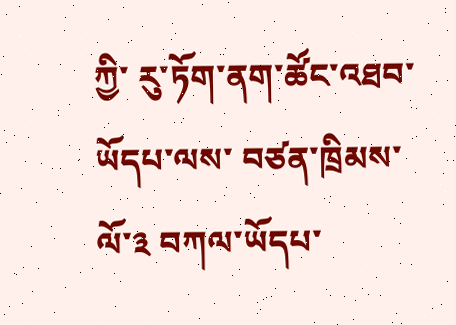ཀྱི་ རུ་ཏོག་ནག་ཚོང་འཐབ་ཡོདཔ་ལས་ བཙན་ཁྲིམས་ལོ་༣ བཀལ་ཡོདཔ་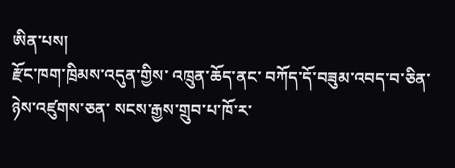ཨིན་པས།
རྫོང་ཁག་ཁྲིམས་འདུན་གྱིས་ འཁྲུན་ཆོད་ནང་ བཀོད་དོ་བཟུམ་འབད་བ་ཅིན་ ཉེས་འཛུགས་ཅན་ སངས་རྒྱས་གྲུབ་པ་ཁོ་ར་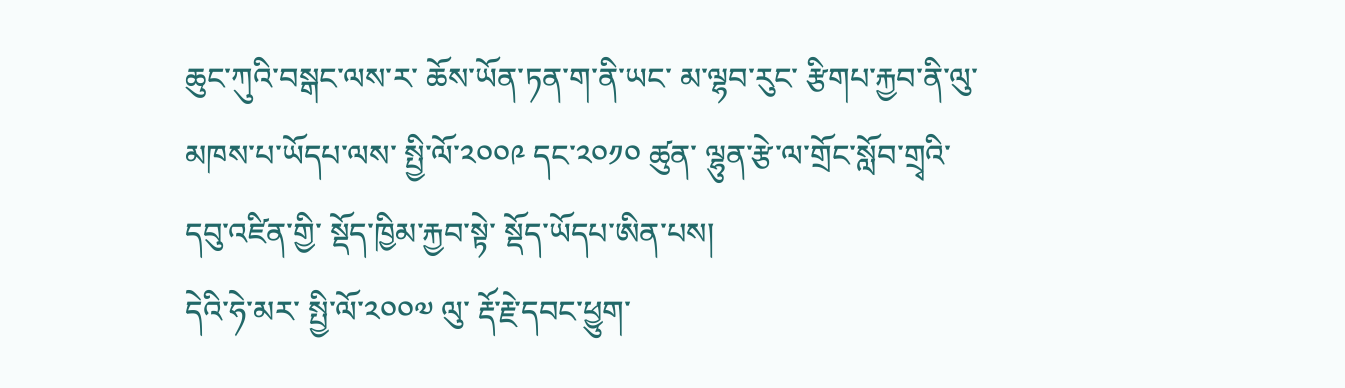ཆུང་ཀུའི་བསྒང་ལས་ར་ ཆོས་ཡོན་ཏན་ག་ནི་ཡང་ མ་ལྷབ་རུང་ རྩིགཔ་རྐྱབ་ནི་ལུ་ མཁས་པ་ཡོདཔ་ལས་ སྤྱི་ལོ་༢༠༠༩ དང་༢༠༡༠ ཚུན་ ལྷུན་རྩེ་ལ་གྲོང་སློབ་གྲྭའི་ དབུ་འཛིན་གྱི་ སྡོད་ཁྱིམ་རྐྱབ་སྟེ་ སྡོད་ཡོདཔ་ཨིན་པས།
དེའི་ཧེ་མར་ སྤྱི་ལོ་༢༠༠༧ ལུ་ རྡོ་རྗེ་དབང་ཕྱུག་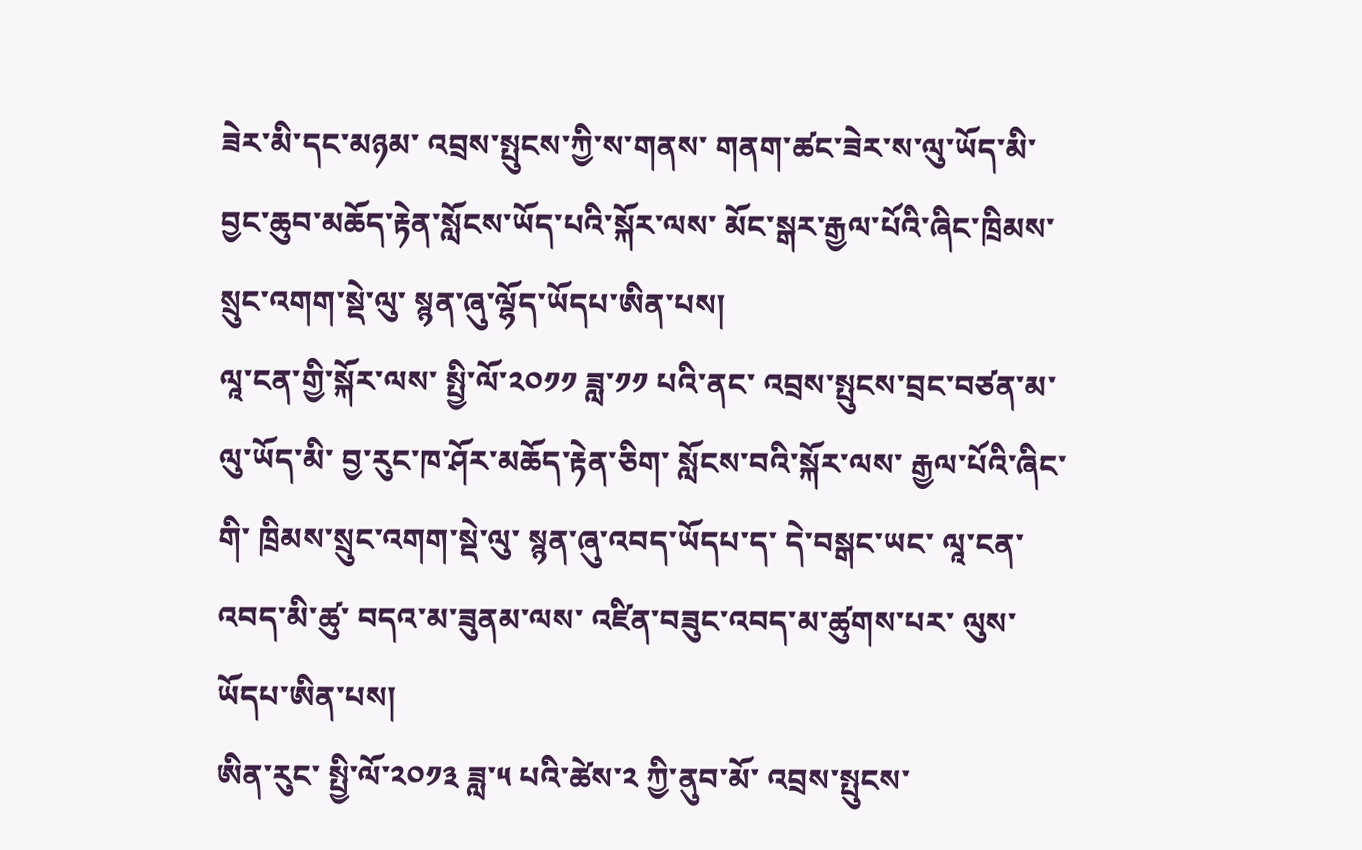ཟེར་མི་དང་མཉམ་ འབྲས་སྤུངས་ཀྱི་ས་གནས་ གནག་ཚང་ཟེར་ས་ལུ་ཡོད་མི་ བྱང་ཆུབ་མཆོད་རྟེན་སློངས་ཡོད་པའི་སྐོར་ལས་ མོང་སྒར་རྒྱལ་པོའི་ཞིང་ཁྲིམས་སྲུང་འགག་སྡེ་ལུ་ སྙན་ཞུ་ལྷོད་ཡོདཔ་ཨིན་པས།
ལཱ་ངན་གྱི་སྐོར་ལས་ སྤྱི་ལོ་༢༠༡༡ ཟླ་༡༡ པའི་ནང་ འབྲས་སྤུངས་བྲང་བཙན་མ་ལུ་ཡོད་མི་ བྱ་རུང་ཁ་ཤོར་མཆོད་རྟེན་ཅིག་ སློངས་བའི་སྐོར་ལས་ རྒྱལ་པོའི་ཞིང་གི་ ཁྲིམས་སྲུང་འགག་སྡེ་ལུ་ སྙན་ཞུ་འབད་ཡོདཔ་ད་ དེ་བསྒང་ཡང་ ལཱ་ངན་འབད་མི་ཚུ་ བདའ་མ་ཟུནམ་ལས་ འཛིན་བཟུང་འབད་མ་ཚུགས་པར་ ལུས་ཡོདཔ་ཨིན་པས།
ཨིན་རུང་ སྤྱི་ལོ་༢༠༡༣ ཟླ་༥ པའི་ཚེས་༢ ཀྱི་ནུབ་མོ་ འབྲས་སྤུངས་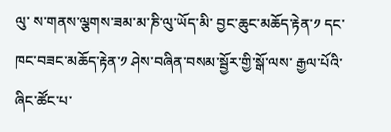ལུ་ ས་གནས་ལྕགས་ཟམ་མ་ཎི་ལུ་ཡོད་མི་ བྱང་ཆུང་མཆོད་རྟེན་༡ དང་ ཁང་བཟང་མཆོད་རྟེན་༡ ཤེས་བཞིན་བསམ་སྦྱོར་གྱི་སྒོ་ལས་ རྒྱལ་པོའི་ཞིང་ཚོང་པ་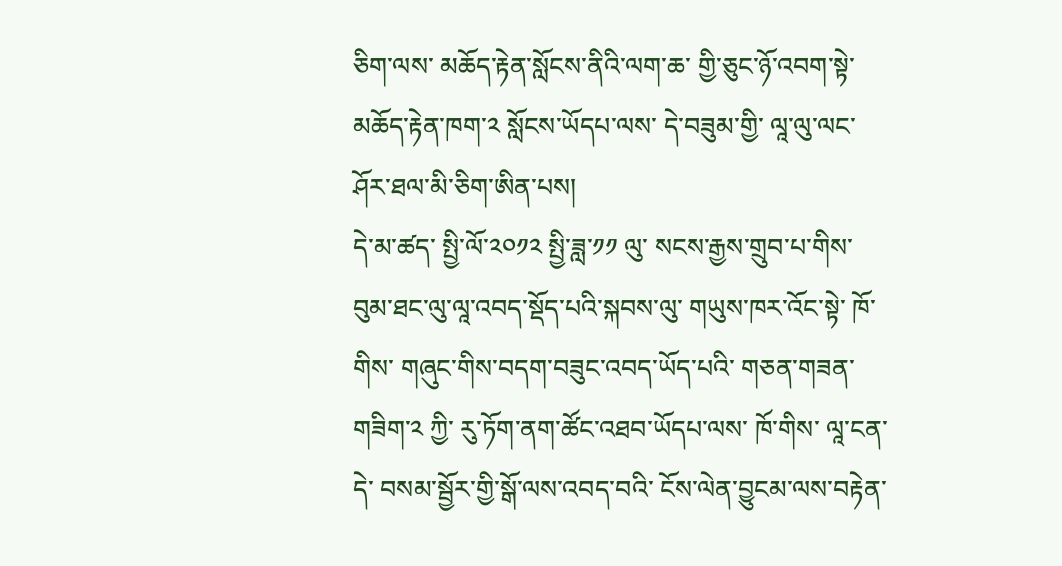ཅིག་ལས་ མཆོད་རྟེན་སློངས་ནིའི་ལག་ཆ་ གྱི་ཅུང་ཉོ་འབག་སྟེ་ མཆོད་རྟེན་ཁག་༢ སློངས་ཡོདཔ་ལས་ དེ་བཟུམ་གྱི་ ལཱ་ལུ་ལང་ཤོར་ཐལ་མི་ཅིག་ཨིན་པས།
དེ་མ་ཚད་ སྤྱི་ལོ་༢༠༡༢ སྤྱི་ཟླ་༡༡ ལུ་ སངས་རྒྱས་གྲུབ་པ་གིས་ བུམ་ཐང་ལུ་ལཱ་འབད་སྡོད་པའི་སྐབས་ལུ་ གཡུས་ཁར་འོང་སྟེ་ ཁོ་གིས་ གཞུང་གིས་བདག་བཟུང་འབད་ཡོད་པའི་ གཅན་གཟན་གཟིག་༢ ཀྱི་ རུ་ཏོག་ནག་ཚོང་འཐབ་ཡོདཔ་ལས་ ཁོ་གིས་ ལཱ་ངན་དེ་ བསམ་སྦྱོར་གྱི་སྒོ་ལས་འབད་བའི་ ངོས་ལེན་བྱུངམ་ལས་བརྟེན་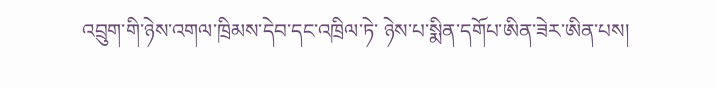འབྲུག་གི་ཉེས་འགལ་ཁྲིམས་དེབ་དང་འཁྲིལ་ཏེ་ ཉེས་པ་སྨིན་དགོཔ་ཨིན་ཟེར་ཨིན་པས།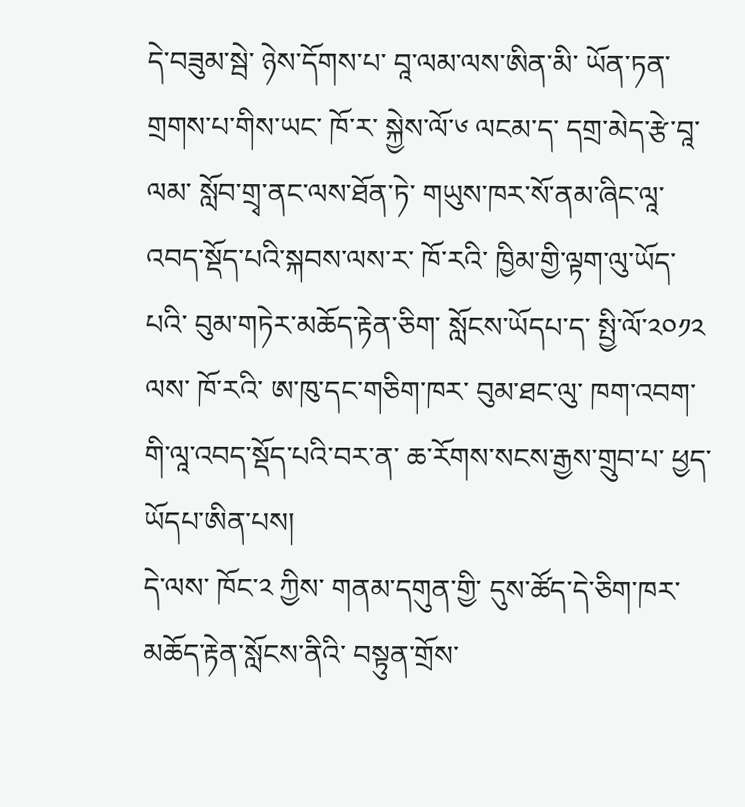དེ་བཟུམ་སྦེ་ ཉེས་དོགས་པ་ བཱ་ལམ་ལས་ཨིན་མི་ ཡོན་ཏན་གྲགས་པ་གིས་ཡང་ ཁོ་ར་ སྐྱེས་ལོ་༦ ལངམ་ད་ དགྲ་མེད་རྩེ་བཱ་ལམ་ སློབ་གྲྭ་ནང་ལས་ཐོན་ཏེ་ གཡུས་ཁར་སོ་ནམ་ཞིང་ལཱ་འབད་སྡོད་པའི་སྐབས་ལས་ར་ ཁོ་རའི་ ཁྱིམ་གྱི་ལྟག་ལུ་ཡོད་པའི་ བུམ་གཏེར་མཆོད་རྟེན་ཅིག་ སློངས་ཡོདཔ་ད་ སྤྱི་ལོ་༢༠༡༢ ལས་ ཁོ་རའི་ ཨ་ཁུ་དང་གཅིག་ཁར་ བུམ་ཐང་ལུ་ ཁག་འབག་གི་ལཱ་འབད་སྡོད་པའི་བར་ན་ ཆ་རོགས་སངས་རྒྱས་གྲུབ་པ་ ཕྱད་ཡོདཔ་ཨིན་པས།
དེ་ལས་ ཁོང་༢ ཀྱིས་ གནམ་དགུན་གྱི་ དུས་ཚོད་དེ་ཅིག་ཁར་ མཆོད་རྟེན་སློངས་ནིའི་ བསྟུན་གྲོས་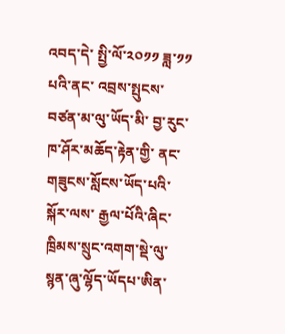འབད་དེ་ སྤྱི་ལོ་༢༠༡༡ ཟླ་༡༡ པའི་ནང་ འབྲས་སྤུངས་བཙན་མ་ལུ་ཡོད་མི་ བྱ་རུང་ཁ་ཤོར་མཆོད་རྟེན་གྱི་ ནང་གཟུངས་སློངས་ཡོད་པའི་སྐོར་ལས་ རྒྱལ་པོའི་ཞིང་ཁྲིམས་སྲུང་འགག་སྡེ་ལུ་ སྙན་ཞུ་ལྷོད་ཡོདཔ་ཨིན་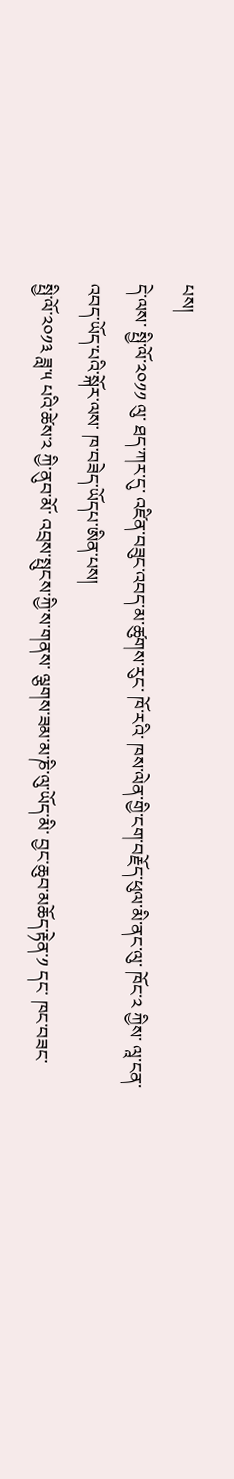པས།
དེ་ལས་ སྤྱི་ལོ་༢༠༡༡ ལུ་ ཐད་ཀར་དུ་ འཛིན་བཟུང་འབད་མ་ཚུགས་རུང་ ཁོ་རའི་ ཁས་ལེན་གྱི་ངག་བརྗོད་ཕུལ་མི་ནང་ལུ་ ཁོང་༢ ཀྱིས་ ལཱ་ངན་འབད་ཡོད་པའི་སྐོར་ལས་ ཁ་བཟེད་ཡོདཔ་ཨིན་པས།
སྤྱི་ལོ་༢༠༡༣ ཟླ་༥ པའི་ཚེས་༢ ཀྱི་ནུབ་མོ་ འབྲས་སྤུངས་ཀྱི་ས་གནས་ ལྕགས་ཟམ་མ་ཎི་ལུ་ཡོད་མི་ བྱང་ཆུབ་མཆོད་རྟེན་༡ དང་ ཁང་བཟང་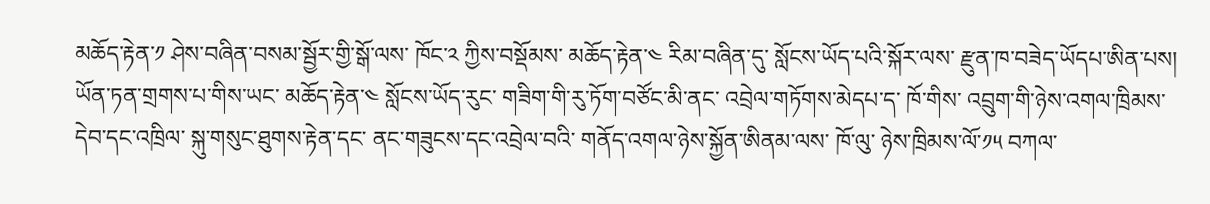མཆོད་རྟེན་༡ ཤེས་བཞིན་བསམ་སྦྱོར་གྱི་སྒོ་ལས་ ཁོང་༢ ཀྱིས་བསྡོམས་ མཆོད་རྟེན་༤ རིམ་བཞིན་དུ་ སློངས་ཡོད་པའི་སྐོར་ལས་ རྫུན་ཁ་བཟེད་ཡོདཔ་ཨིན་པས།
ཡོན་ཏན་གྲགས་པ་གིས་ཡང་ མཆོད་རྟེན་༤ སློངས་ཡོད་རུང་ གཟིག་གི་རུ་ཏོག་བཙོང་མི་ནང་ འབྲེལ་གཏོགས་མེདཔ་ད་ ཁོ་གིས་ འབྲུག་གི་ཉེས་འགལ་ཁྲིམས་དེབ་དང་འཁྲིལ་ སྐུ་གསུང་ཐུགས་རྟེན་དང་ ནང་གཟུངས་དང་འབྲེལ་བའི་ གནོད་འགལ་ཉེས་སྐྱོན་ཨིནམ་ལས་ ཁོ་ལུ་ ཉེས་ཁྲིམས་ལོ་༡༥ བཀལ་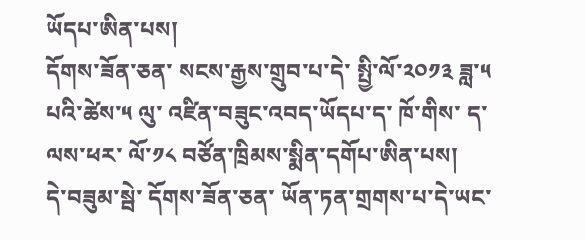ཡོདཔ་ཨིན་པས།
དོགས་ཟོན་ཅན་ སངས་རྒྱས་གྲུབ་པ་དེ་ སྤྱི་ལོ་༢༠༡༣ ཟླ་༥ པའི་ཚེས་༥ ལུ་ འཛིན་བཟུང་འབད་ཡོདཔ་ད་ ཁོ་གིས་ ད་ལས་ཕར་ ལོ་༡༨ བཙོན་ཁྲིམས་སྨིན་དགོཔ་ཨིན་པས།
དེ་བཟུམ་སྦེ་ དོགས་ཟོན་ཅན་ ཡོན་ཏན་གྲགས་པ་དེ་ཡང་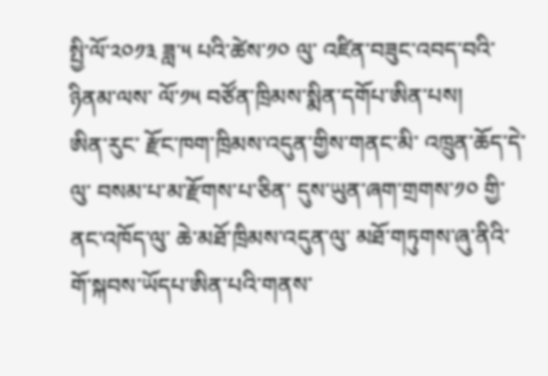སྤྱི་ལོ་༢༠༡༣ ཟླ་༥ པའི་ཚེས་༡༠ ལུ་ འཛིན་བཟུང་འབད་བའི་ཉིནམ་ལས་ ལོ་༡༥ བཙོན་ཁྲིམས་སྨིན་དགོཔ་ཨིན་པས།
ཨིན་རུང་ རྫོང་ཁག་ཁྲིམས་འདུན་གྱིས་གནང་མི་ འཁྲུན་ཆོད་དེ་ལུ་ བསམ་པ་མ་རྫོགས་པ་ཅིན་ དུས་ཡུན་ཞག་གྲགས་༡༠ གྱི་ནང་འཁོད་ལུ་ ཆེ་མཐོ་ཁྲིམས་འདུན་ལུ་ མཐོ་གཏུགས་ཞུ་ནིའི་ གོ་སྐབས་ཡོདཔ་ཨིན་པའི་གནས་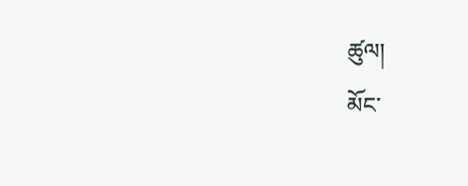ཚུལ།
མོང་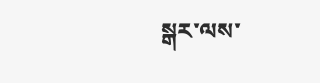སྒར་ལས་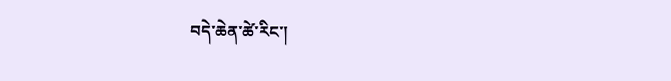བདེ་ཆེན་ཚེ་རིང་།